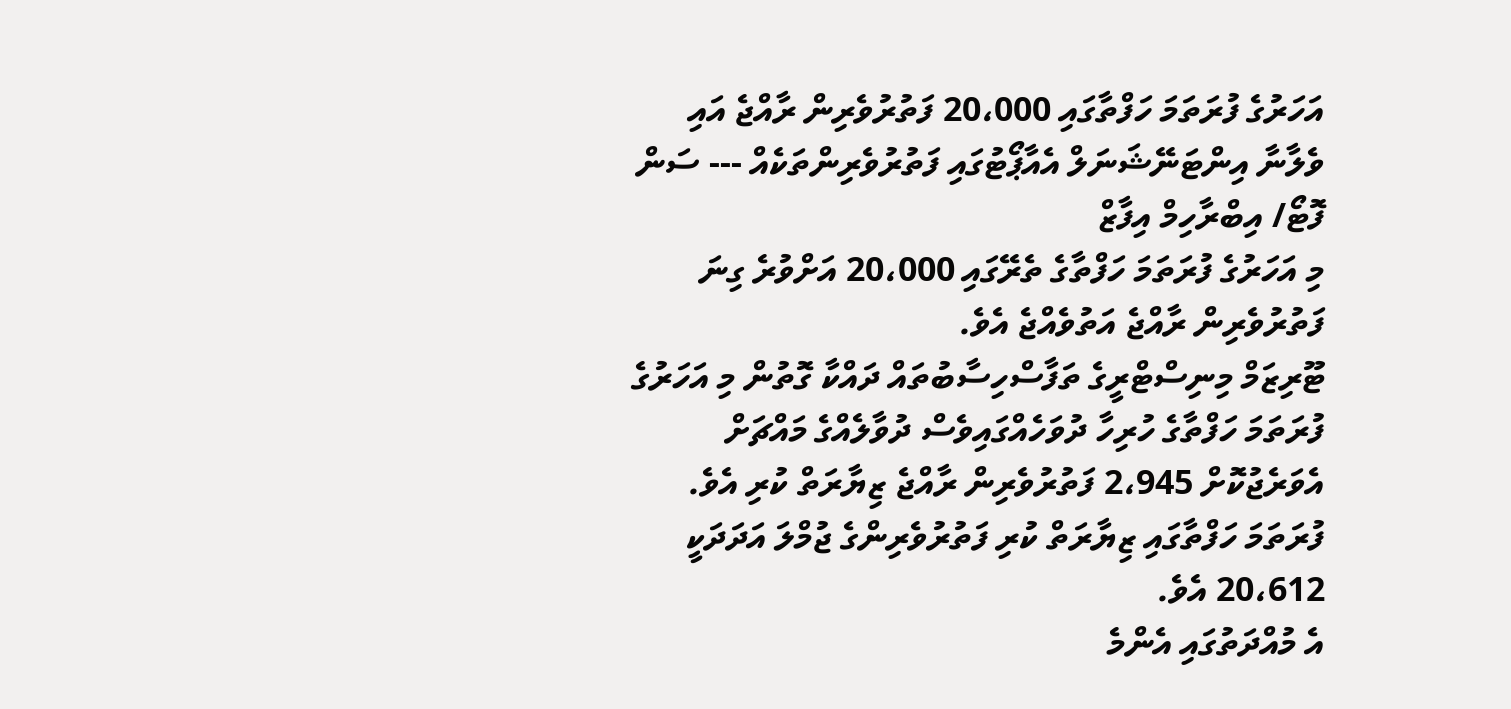އަހަރުގެ ފުރަތަމަ ހަފްތާގައި 20،000 ފަތުރުވެރިން ރާއްޖެ އައި
ވެލާނާ އިންޓަނޭޝަނަލް އެއާޕޯޓުގައި ފަތުރުވެރިންތަކެއް --- ސަން ފޮޓޯ/ އިބްރާހިމް އިފާޒް
މި އަހަރުގެ ފުރަތަމަ ހަފްތާގެ ތެރޭގައި 20،000 އަށްވުރެ ގިނަ ފަތުރުވެރިން ރާއްޖެ އަތުވެއްޖެ އެވެ.
ޓޫރިޒަމް މިނިސްޓްރީގެ ތަފާސްހިސާބުތައް ދައްކާ ގޮތުން މި އަހަރުގެ ފުރަތަމަ ހަފްތާގެ ހުރިހާ ދުވަހެއްގައިވެސް ދުވާލެއްގެ މައްޗަށް އެވަރެޖުކޮށް 2،945 ފަތުރުވެރިން ރާއްޖެ ޒިޔާރަތް ކުރި އެވެ. ފުރަތަމަ ހަފްތާގައި ޒިޔާރަތް ކުރި ފަތުރުވެރިންގެ ޖުމްލަ އަދަދަކީ 20،612 އެވެ.
އެ މުއްދަތުގައި އެންމެ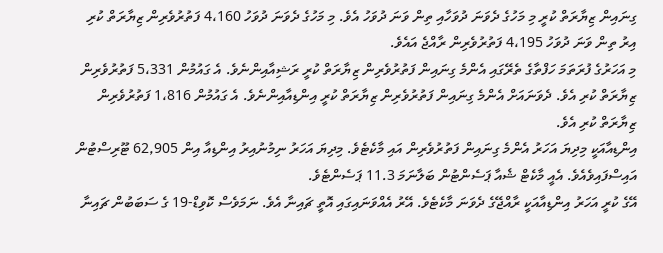ގިނައިން ޒިޔާރަތް ކުރީ މި މަހުގެ ދެވަނަ ދުވަހާއި ތިން ވަނަ ދުވަހު އެވެ. މި މަހުގެ ދެވަނަ ދުވަހު 4،160 ފަތުރުވެރިން ޒިޔާރަތް ކުރި އިރު ތިން ވަނަ ދުވަހު 4،195 ފަތުރުވެރިން ރާއްޖެ އައެވެ.
މި އަހަރުގެ ފުރަތަމަ ހަފްތާގެ ތެރޭގައި އެންމެ ގިނައިން ފަތުރުވެރިން ޒިޔާރަތް ކުރީ ރަޝިއާއިންނެވެ. އެ ގައުމުން 5،331 ފަތުރުވެރިން ޒިޔާރަތް ކުރި އެވެ. ދެވަނައަށް އެންމެ ގިނައިން ފަތުރުވެރިން ޒިޔާރަތް ކުރީ އިންޑިއާއިންނެވެ. އެ ގައުމުން 1،816 ފަތުރުވެރިން ޒިޔާރަތް ކުރި އެވެ.
އިންޑިއާއަކީ މިދިޔަ އަހަރު އެންމެ ގިނައިން ފަތުރުވެރިން އައި މާކެޓެވެ. މިދިޔަ އަހަރު ނިމުނުއިރު އިންޑިއާ އިން 62,905 ޓޫރިސްޓުން އައިސްފައިވެއެވެ. އެއީ މާކެޓް ޝެއާ ޕަސެންޓުން ބަލާނަމަ 11.3 ޕަސެންޓެވެ.
އޭގެ ކުރީ އަހަރު އިންޑިއާއަކީ ރާއްޖޭގެ ދެވަނަ މާކެޓެވެ. އޭރު އެއްވަނައިގައި އޮތީ ޗައިނާ އެވެ. ނަމަވެސް ކޮވިޑް-19 ގެ ސަބަބުން ޗައިނާ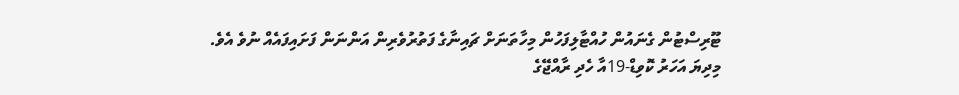ޓޫރިސްޓުން ގެނައުން ހުއްޓާލިފަހުން މިހާތަނަށް ޗައިނާގެ ފަތުރުވެރިން އަންނަން ފަށައިފައެއް ނުވެ އެވެ.
މިދިޔަ އަހަރު ކޮވިޑް-19އާ ހެދި ރާއްޖޭގެ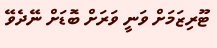ޓޫރިޒަމަށް ވަނީ ވަރަށް ބޮޑަށް ނޭދެވޭ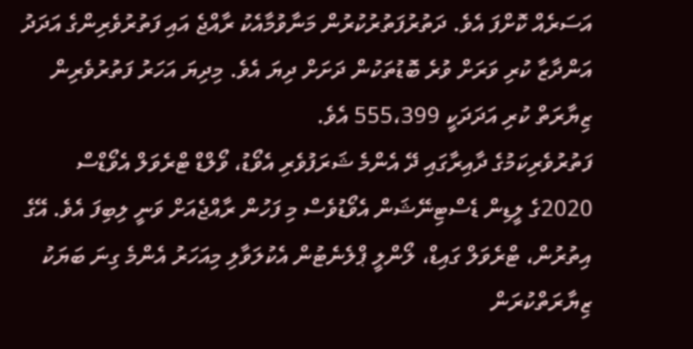އަސަރެއް ކޮށްފަ އެވެ. ދަތުރުފަތުރުކުރުން މަނާވުމާއެކު ރާއްޖެ އައި ފަތުރުވެރިންގެ އަދަދު އަންދާޒާ ކުރި ވަރަށް ވުރެ ބޮޑުތަކުން ދަށަށް ދިޔަ އެވެ. މިދިޔަ އަހަރު ފަތުރުވެރިން ޒިޔާރަތް ކުރި އަދަދަކީ 555،399 އެވެ.
ފަތުރުވެރިކަމުގެ ދާއިރާގައި ދޭ އެންމެ ޝަރަފުވެރި އެވޯޑު، ވޯލްޑް ޓްރެވަލް އެވޯޑްސް 2020ގެ ލީޑިން ޑެސްޓިނޭޝަން އެވޯޑުވެސް މި ފަހުން ރާއްޖެއަށް ވަނީ ލިބިފަ އެވެ. އޭގެ އިތުރުން، ޓްރެވަލް ގައިޑް، ލޯންލީ ޕްލެނެޓުން އެކުލަވާލި މިއަހަރު އެންމެ ގިނަ ބަޔަކު ޒިޔާރަތްކުރަން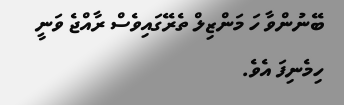ބޭނުންވާ ހަ މަންޒިލް ތެރޭގައިވެސް ރާއްޖެ ވަނީ ހިމެނިފަ އެވެ.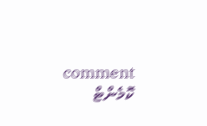comment ކޮމެންޓް